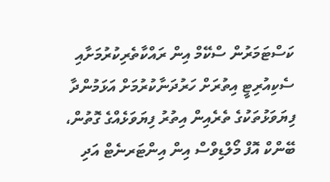ކަސްޓަމަރުން ސްކޭމް އިން ރައްކާތެރިކުރުމަށާއި ސެކިއުރިޓީ އިތުރަށް ހަރުދަނާކުރުމަށް އަޅަމުންދާ ފިޔަވަޅުތަކުގެ ތެރެއިން އިތުރު ފިޔަވަޅެއްގެ ގޮތުން، ބޭންކް އޮފް މޯލްޑިވްސް އިން އިންޓަރނެޓް އަދި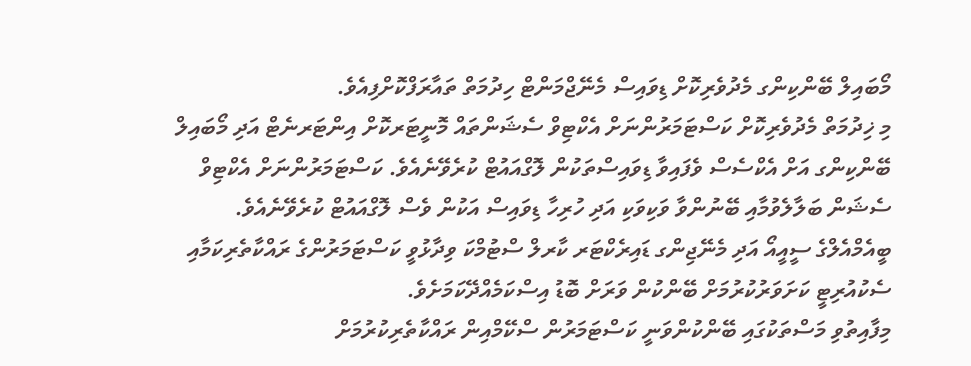މޯބައިލް ބޭންކިންގ މެދުވެރިކޮށް ޑިވައިސް މެނޭޖްމަންޓް ހިދުމަތް ތައާރަފްކޮށްފިއެވެ.
މި ޚިދުމަތް މެދުވެރިކޮށް ކަސްޓަމަރުންނަށް އެކްޓިވް ސެޝަންތައް މޮނީޓަރކޮށް އިންޓަރނެޓް އަދި މޯބައިލް ބޭންކިންގ އަށް އެކްސެސް ވެފައިވާ ޑިވައިސްތަކުން ލޮގްއައުޓް ކުރެވޭނެއެވެ. ކަސްޓަމަރުންނަށް އެކްޓިވް ސެޝަން ބަލާލެވުމާއި ބޭނުންވާ ވަކިވަކި އަދި ހުރިހާ ޑިވައިސް އަކުން ވެސް ލޮގްއައުޓް ކުރެވޭނެއެވެ.
ބީއެމްއެލްގެ ސީއީއޯ އަދި މެނޭޖިންގ ޑައިރެކްޓަރ ކާރލް ސްޓުމްކަ ވިދާޅުވީ ކަސްޓަމަރުންގެ ރައްކާތެރިކަމާއި ސެކުއުރިޓީ ކަށަވަރުކުރުމަށް ބޭންކުން ވަރަށް ބޮޑު އިސްކަމެއްދޭކަމަށެވެ.
މިފާއިތުވި މަސްތަކުގައި ބޭންކުންވަނީ ކަސްޓަމަރުން ސްކޭމްއިން ރައްކާތެރިކުރުމަށް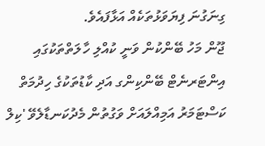ގިނަގުނަ ފިޔަވަޅުތަކެއް އަޅާފައެވެ.
ޖޫން މަހު ބޭންކުން ވަނީ ކުއްލި ހާލަތްތަކުގައި އިންޓަރނެޓް ބޭންކިންގ އަދި ކާޑުތަކުގެ ހިދުމަތް ކަސްޓަމަރު އަމިއްލައަށް ވަގުތުން މެދުކަނޑާލެވޭ 'ކިލް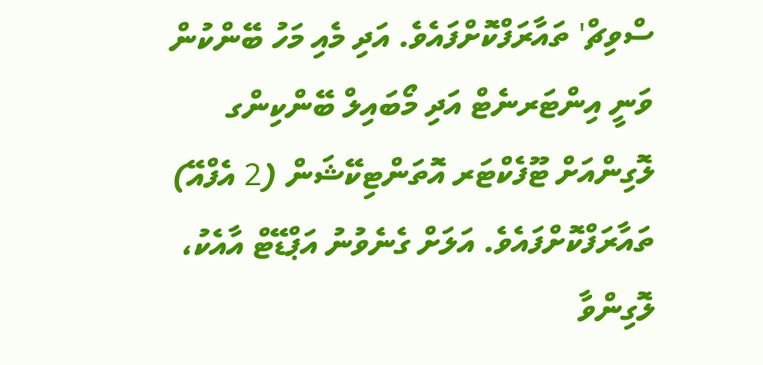ސްވިޗް' ތައާރަފްކޮށްފައެވެ. އަދި މެއި މަހު ބޭންކުން ވަނީ އިންޓަރނެޓް އަދި މޯބައިލް ބޭންކިންގ ލޮގިންއަށް ޓޫފެކްޓަރ އޮތަންޓިކޭޝަން (2 އެފްއޭ) ތައާރަފްކޮށްފައެވެ. އަލަށް ގެނެވުނު އަޕްޑޭޓް އާއެކު، ލޮގިންވާ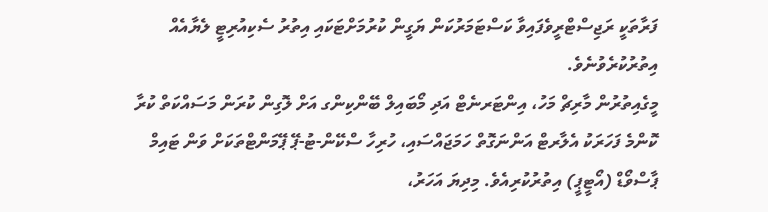ފަރާތަކީ ރަޖިސްޓްރީވެފައިވާ ކަސްޓަމަރުކަން ޔަގީން ކުރުމަށްޓަކައި އިތުރު ސެކިއުރިޓީ ލެޔާއެއް އިތުރުކުރެވުނެވެ.
މީގެއިތުރުން މާރިޗް މަހު، އިންޓަރނެޓް އަދި މޯބައިލް ބޭންކިންގ އަށް ލޮގިން ކުރަން މަސައްކަތް ކުރާ ކޮންމެ ފަހަރަކު އެލާރޓް އަންނަގޮތް ހަމަޖައްސައި، ހުރިހާ ސްކޭން-ޓު-ޕޭ ޕޭމަންޓްތަކަށް ވަން ޓައިމް ޕާސްވޯޑް (އޯޓީޕީ) އިތުރުކުރިއެވެ. މިދިޔަ އަހަރު،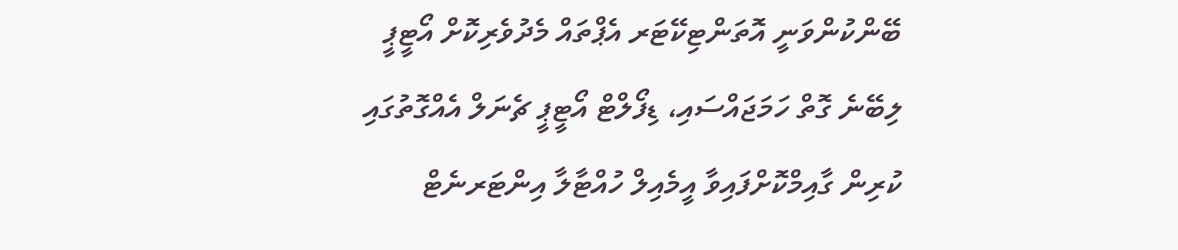ބޭންކުންވަނީ އޮތަންޓިކޭޓަރ އެޕްތައް މެދުވެރިކޮށް އޯޓީޕީ ލިބޭނެ ގޮތް ހަމަޖައްސައި، ޑިފޯލްޓް އޯޓީޕީ ޗެނަލް އެއްގޮތުގައި ކުރިން ގާއިމްކޮށްފައިވާ އީމެއިލް ހުއްޓާލާ އިންޓަރނެޓް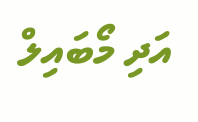އަދި މޯބައިލް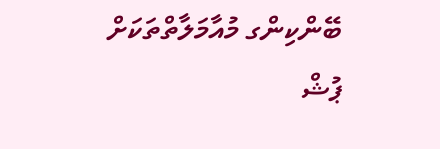ބޭންކިންގ މުއާމަލާތްތަކަށް ޕުޝް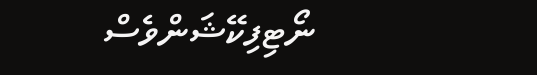ނޯޓިފިކޭޝަންވެސް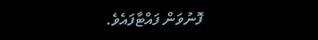ފޮނުވަން ފައްޓާފައެވެ.